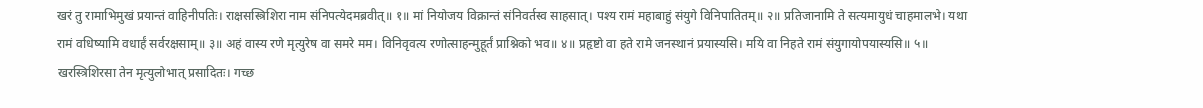खरं तु रामाभिमुखं प्रयान्तं वाहिनीपतिः। राक्षसस्त्रिशिरा नाम संनिपत्येदमब्रवीत्॥ १॥ मां नियोजय विक्रान्तं संनिवर्तस्व साहसात्। पश्य रामं महाबाहुं संयुगे विनिपातितम्॥ २॥ प्रतिजानामि ते सत्यमायुधं चाहमालभे। यथा रामं वधिष्यामि वधार्हं सर्वरक्षसाम्॥ ३॥ अहं वास्य रणे मृत्युरेष वा समरे मम। विनिवृवत्य रणोत्साहन्मुहूर्तं प्राश्निको भव॥ ४॥ प्रहृष्टो वा हते रामे जनस्थानं प्रयास्यसि। मयि वा निहते रामं संयुगायोपयास्यसि॥ ५॥ खरस्त्रिशिरसा तेन मृत्युलोभात् प्रसादितः। गच्छ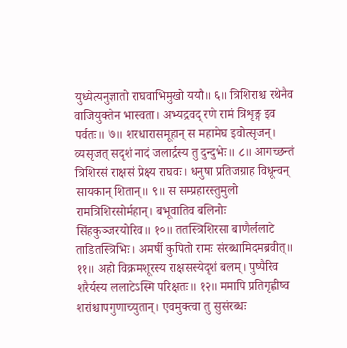युध्येत्यनुज्ञातो राघवाभिमुखो ययौ॥ ६॥ त्रिशिराश्च रथेनैव वाजियुक्तेन भास्वता। अभ्यद्रवद् रणे रामं त्रिशृङ्ग इव पर्वतः॥ ७॥ शरधारासमूहान् स महामेघ इवोत्सृजन्। व्यसृजत् सदृशं नादं जलार्द्रस्य तु दुन्दुभेः॥ ८॥ आगच्छन्तं त्रिशिरसं राक्षसं प्रेक्ष्य राघवः। धनुषा प्रतिजग्राह विधून्वन् सायकान् शितान्॥ ९॥ स सम्प्रहारस्तुमुलो रामत्रिशिरसोर्महान्। बभूवातिव बलिनोः सिंहकुञ्जरयोरिव॥ १०॥ ततस्त्रिशिरसा बाणैर्ललाटे ताडितस्त्रिभिः। अमर्षी कुपितो रामः संरब्धामिदमब्रवीत्॥ ११॥ अहो विक्रमशूरस्य राक्षसस्येदृशं बलम्। पुष्पैरिव शरैर्यस्य ललाटेऽस्मि परिक्षतः॥ १२॥ ममापि प्रतिगृह्णीष्व शरांश्चापगुणाच्युतान्। एवमुक्त्वा तु सुसंरब्धः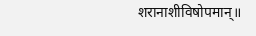शरानाशीविषोपमान्॥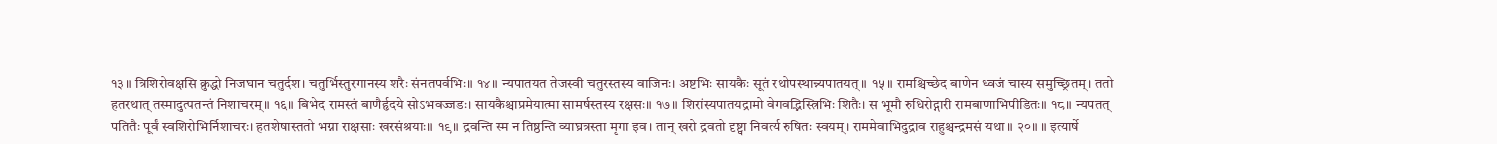१३॥ त्रिशिरोवक्षसि क्रुद्धो निजघान चतुर्दश। चतुर्भिस्तुरगानस्य शरैः संनतपर्वभिः॥ १४॥ न्यपातयत तेजस्वी चतुरस्तस्य वाजिनः। अष्टभिः सायकैः सूतं रथोपस्थान्न्यपातयत्॥ १५॥ रामश्चिच्छेद बाणेन ध्वजं चास्य समुच्छ्रितम्। ततो हतरथात् तस्मादुत्पतन्तं निशाचरम्॥ १६॥ बिभेद रामस्तं बाणैर्हृदये सोऽभवज्जडः। सायकैश्चाप्रमेयात्मा सामर्षस्तस्य रक्षसः॥ १७॥ शिरांस्यपातयद्रामो वेगवद्भिस्त्रिभिः शितैः। स भूमौ रुधिरोद्गारी रामबाणाभिपीडितः॥ १८॥ न्यपतत् पतितैः पूर्वं स्वशिरोभिर्निशाचरः। हतशेषास्ततो भग्ना राक्षसाः खरसंश्रयाः॥ १९॥ द्रवन्ति स्म न तिष्ठन्ति व्याघ्रत्रस्ता मृगा इव। तान् खरो द्रवतो दृष्ट्वा निवर्त्य रुषितः स्वयम्। राममेवाभिदुद्राव राहुश्चन्द्रमसं यथा॥ २०॥ ॥ इत्यार्षे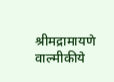श्रीमद्रामायणे वाल्मीकीये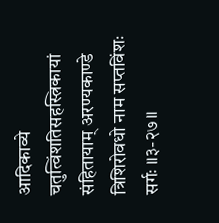आदिकाव्ये चतुत्विंशतिसहस्त्रिकायां संहितायाम् अरण्यकाण्डे त्रिशिरोवधो नाम सप्तविंशः सर्गः ॥३-२७॥